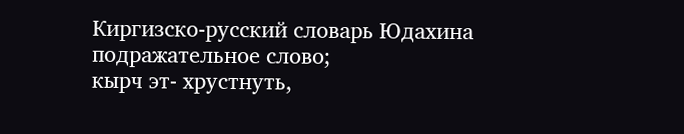Киргизско-русский словарь Юдахина
подражательное слово;
кырч эт- хрустнуть,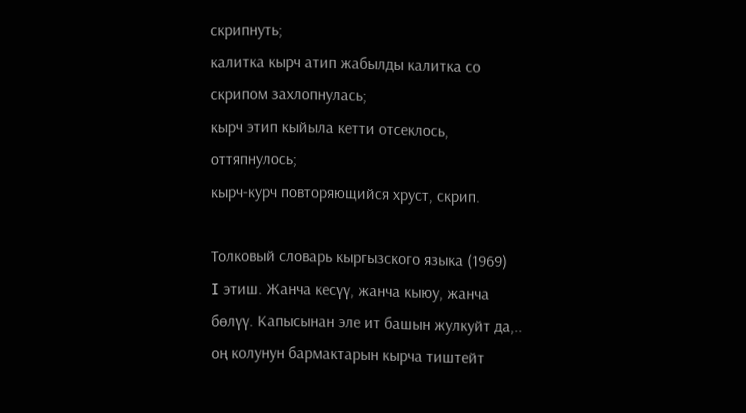скрипнуть;
калитка кырч атип жабылды калитка со скрипом захлопнулась;
кырч этип кыйыла кетти отсеклось, оттяпнулось;
кырч-курч повторяющийся хруст, скрип.

Толковый словарь кыргызского языка (1969)
I этиш. Жанча кесүү, жанча кыюу, жанча бөлүү. Капысынан эле ит башын жулкуйт да,.. оң колунун бармактарын кырча тиштейт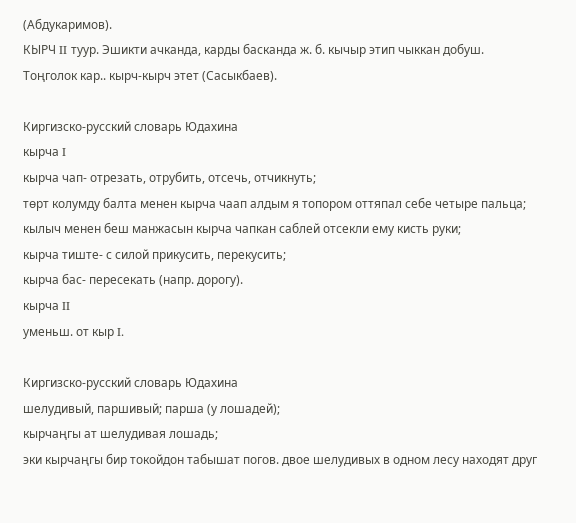(Абдукаримов).
КЫРЧ II туур. Эшикти ачканда, карды басканда ж. б. кычыр этип чыккан добуш. Тоңголок кар.. кырч-кырч этет (Сасыкбаев).

Киргизско-русский словарь Юдахина
кырча I
кырча чап- отрезать, отрубить, отсечь, отчикнуть;
төрт колумду балта менен кырча чаап алдым я топором оттяпал себе четыре пальца;
кылыч менен беш манжасын кырча чапкан саблей отсекли ему кисть руки;
кырча тиште- с силой прикусить, перекусить;
кырча бас- пересекать (напр. дорогу).
кырча II
уменьш. от кыр I.

Киргизско-русский словарь Юдахина
шелудивый, паршивый; парша (у лошадей);
кырчаңгы ат шелудивая лошадь;
эки кырчаңгы бир токойдон табышат погов. двое шелудивых в одном лесу находят друг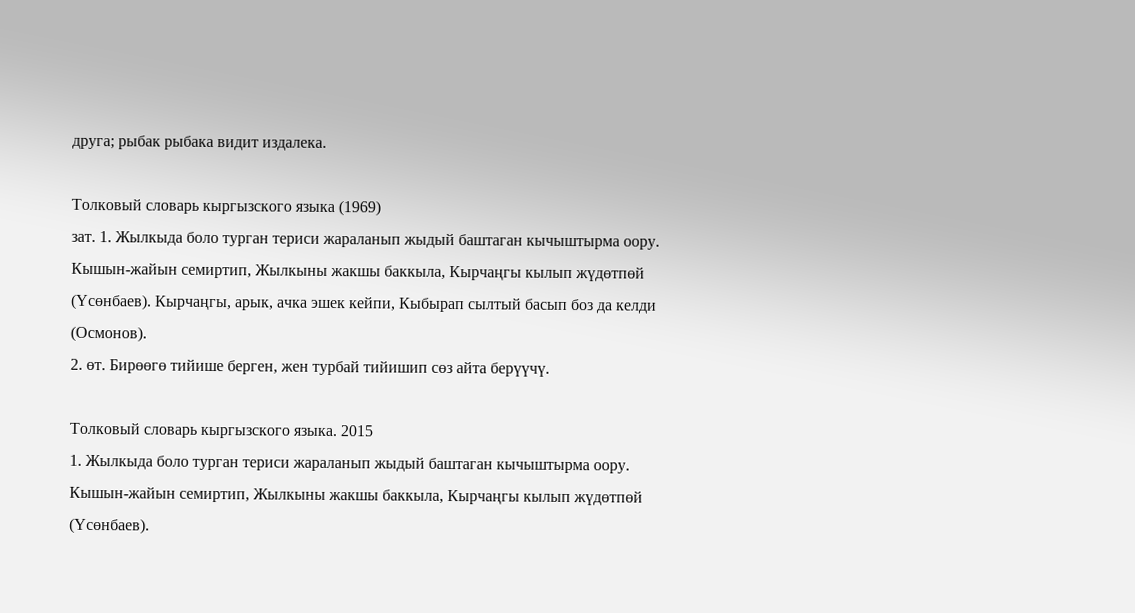друга; рыбак рыбака видит издалека.

Толковый словарь кыргызского языка (1969)
зат. 1. Жылкыда боло турган териси жараланып жыдый баштаган кычыштырма оору. Кышын-жайын семиртип, Жылкыны жакшы баккыла, Кырчаңгы кылып жүдөтпөй (Үсөнбаев). Кырчаңгы, арык, ачка эшек кейпи, Кыбырап сылтый басып боз да келди (Осмонов).
2. өт. Бирөөгө тийише берген, жен турбай тийишип сөз айта берүүчү.

Толковый словарь кыргызского языка. 2015
1. Жылкыда боло турган териси жараланып жыдый баштаган кычыштырма оору. Кышын-жайын семиртип, Жылкыны жакшы баккыла, Кырчаңгы кылып жүдөтпөй (Үсөнбаев).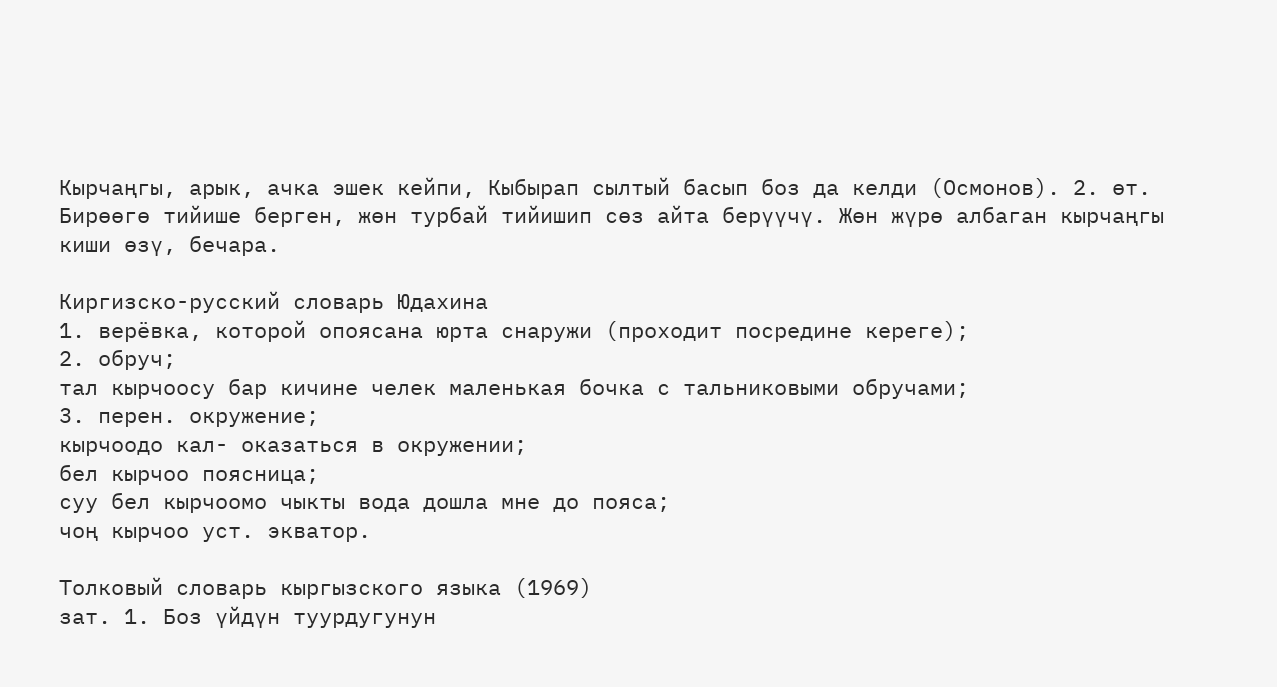Кырчаңгы, арык, ачка эшек кейпи, Кыбырап сылтый басып боз да келди (Осмонов). 2. өт. Бирөөгө тийише берген, жөн турбай тийишип сөз айта берүүчү. Жөн жүрө албаган кырчаңгы киши өзү, бечара.

Киргизско-русский словарь Юдахина
1. верёвка, которой опоясана юрта снаружи (проходит посредине кереге);
2. обруч;
тал кырчоосу бар кичине челек маленькая бочка с тальниковыми обручами;
3. перен. окружение;
кырчоодо кал- оказаться в окружении;
бел кырчоо поясница;
суу бел кырчоомо чыкты вода дошла мне до пояса;
чоң кырчоо уст. экватор.

Толковый словарь кыргызского языка (1969)
зат. 1. Боз үйдүн туурдугунун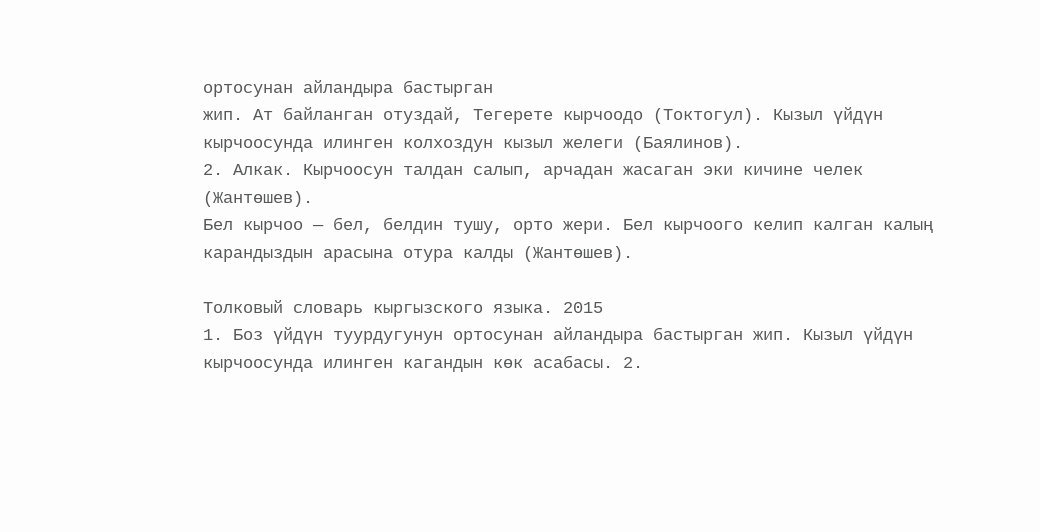ортосунан айландыра бастырган
жип. Ат байланган отуздай, Тегерете кырчоодо (Токтогул). Кызыл үйдүн кырчоосунда илинген колхоздун кызыл желеги (Баялинов).
2. Алкак. Кырчоосун талдан салып, арчадан жасаган эки кичине челек (Жантөшев).
Бел кырчоо — бел, белдин тушу, орто жери. Бел кырчоого келип калган калың карандыздын арасына отура калды (Жантөшев).

Толковый словарь кыргызского языка. 2015
1. Боз үйдүн туурдугунун ортосунан айландыра бастырган жип. Кызыл үйдүн кырчоосунда илинген кагандын көк асабасы. 2.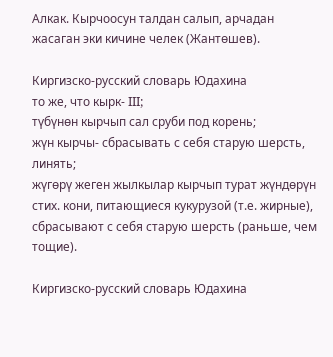Алкак. Кырчоосун талдан салып, арчадан жасаган эки кичине челек (Жантөшев).

Киргизско-русский словарь Юдахина
то же, что кырк- III;
түбүнөн кырчып сал сруби под корень;
жүн кырчы- сбрасывать с себя старую шерсть, линять;
жүгөрү жеген жылкылар кырчып турат жүндөрүн стих. кони, питающиеся кукурузой (т.е. жирные), сбрасывают с себя старую шерсть (раньше, чем тощие).

Киргизско-русский словарь Юдахина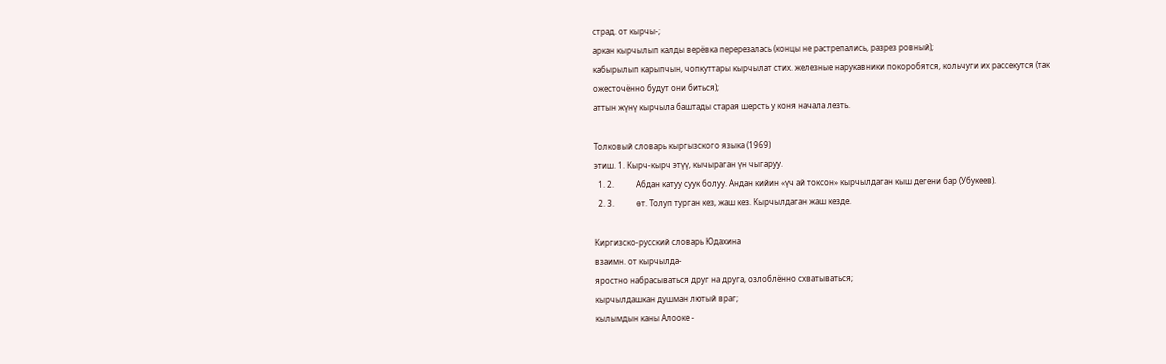страд. от кырчы-;
аркан кырчылып калды верёвка перерезалась (концы не растрепались, разрез ровный);
кабырылып карыпчын, чопкуттары кырчылат стих. железные нарукавники покоробятся, кольчуги их рассекутся (так ожесточённо будут они биться);
аттын жүнү кырчыла баштады старая шерсть у коня начала лезть.

Толковый словарь кыргызского языка (1969)
этиш. 1. Кырч-кырч этүү, кычыраган үн чыгаруу.
  1. 2.           Абдан катуу суук болуу. Андан кийин «үч ай токсон» кырчылдаган кыш дегени бар (Убукеев).
  2. 3.           өт. Толуп турган кез, жаш кез. Кырчылдаган жаш кезде.

Киргизско-русский словарь Юдахина
взаимн. от кырчылда-
яростно набрасываться друг на друга, озлоблённо схватываться;
кырчылдашкан душман лютый враг;
кылымдын каны Алооке -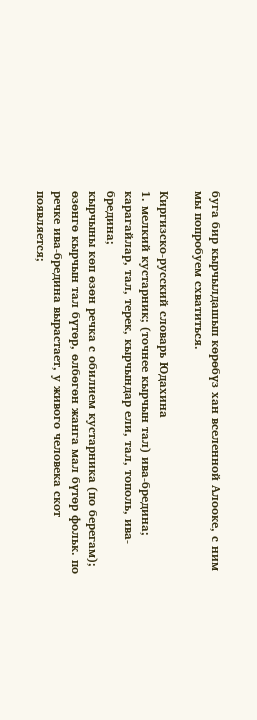буга бир кырчылдашып көрөбүз хан вселенной Алооке, с ним мы попробуем схватиться.

Киргизско-русский словарь Юдахина
1. мелкий кустарник; (точнее кырчын тал) ива-бредина;
карагайлар, тал, терек, кырчындар ели, тал, тополь, ива-бредина;
кырчыны көп өзөн речка с обилием кустарника (по берегам);
өзөнгө кырчын тал бүтөр, өлбөгөн жанга мал бүтөр фольк. по речке ива-бредина вырастает, у живого человека скот появляется;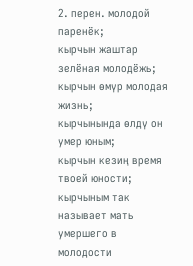2. перен. молодой паренёк;
кырчын жаштар зелёная молодёжь;
кырчын өмүр молодая жизнь;
кырчынында өлдү он умер юным;
кырчын кезиң время твоей юности;
кырчыным так называет мать умершего в молодости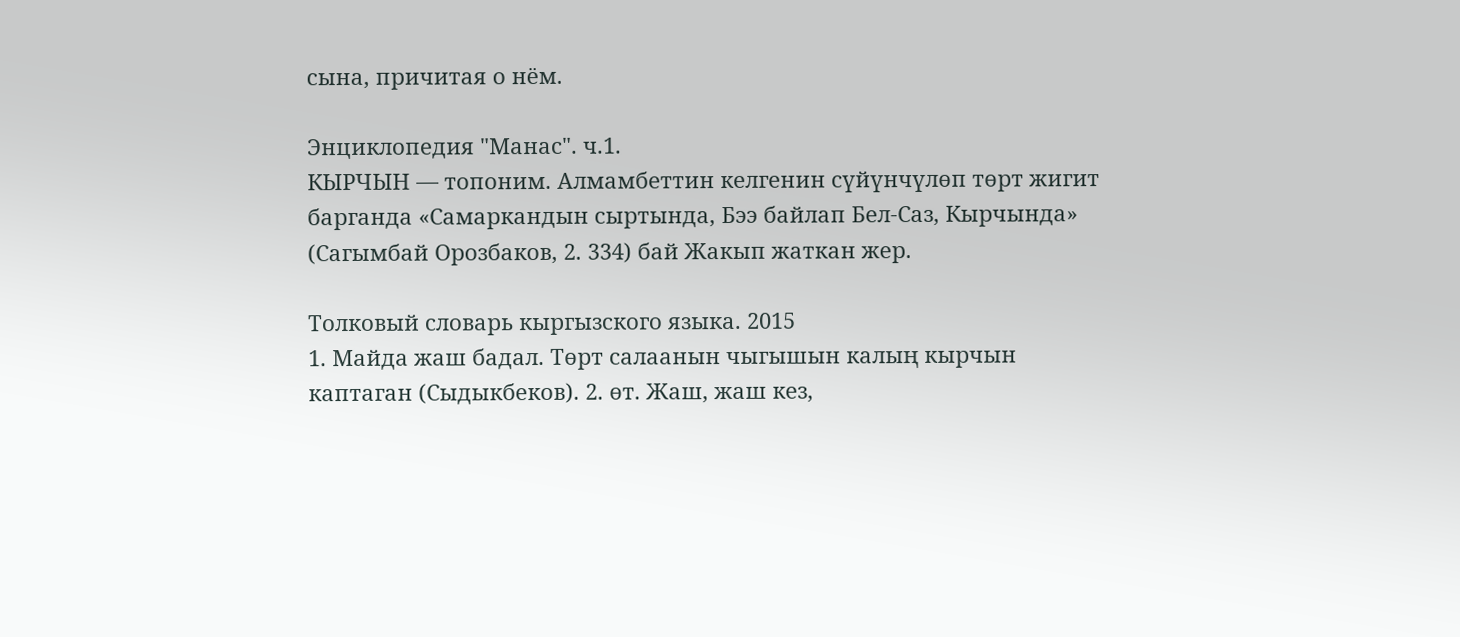сына, причитая о нём.

Энциклопедия "Манас". ч.1.
КЫРЧЫН — топоним. Алмамбеттин келгенин сүйүнчүлөп төрт жигит барганда «Самаркандын сыртында, Бээ байлап Бел-Саз, Кырчында» (Сагымбай Орозбаков, 2. 334) бай Жакып жаткан жер.

Толковый словарь кыргызского языка. 2015
1. Майда жаш бадал. Төрт салаанын чыгышын калың кырчын каптаган (Сыдыкбеков). 2. өт. Жаш, жаш кез,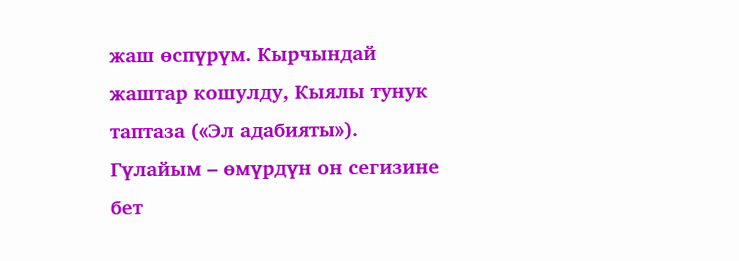жаш өспүрүм. Кырчындай жаштар кошулду, Кыялы тунук таптаза («Эл адабияты»). Гүлайым – өмүрдүн он сегизине бет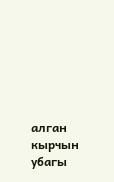алган кырчын убагы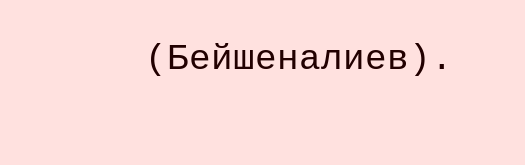(Бейшеналиев).